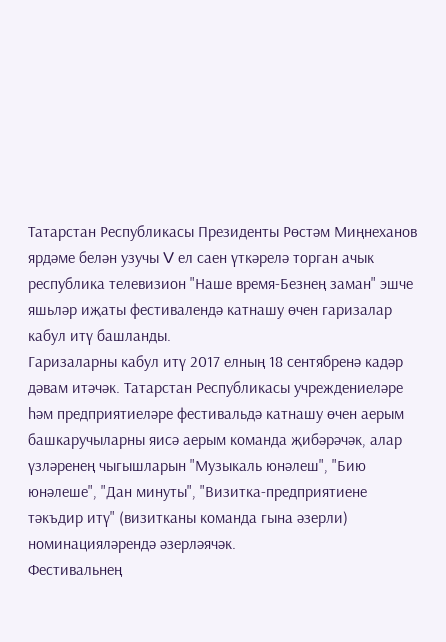Татарстан Республикасы Президенты Рөстәм Миңнеханов ярдәме белән узучы V ел саен үткәрелә торган ачык республика телевизион "Наше время-Безнең заман" эшче яшьләр иҗаты фестивалендә катнашу өчен гаризалар кабул итү башланды.
Гаризаларны кабул итү 2017 елның 18 сентябренә кадәр дәвам итәчәк. Татарстан Республикасы учреждениеләре һәм предприятиеләре фестивальдә катнашу өчен аерым башкаручыларны яисә аерым команда җибәрәчәк, алар үзләренең чыгышларын "Музыкаль юнәлеш", "Бию юнәлеше", "Дан минуты", "Визитка-предприятиене тәкъдир итү" (визитканы команда гына әзерли) номинацияләрендә әзерләячәк.
Фестивальнең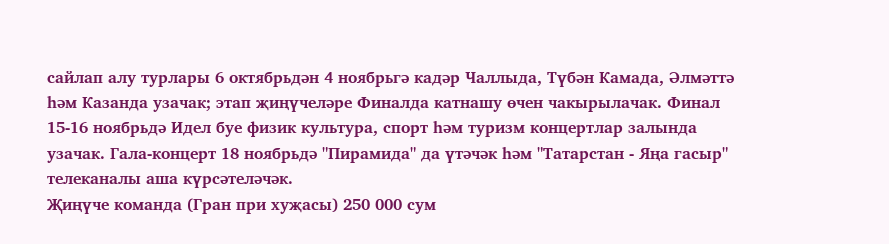сайлап алу турлары 6 октябрьдән 4 ноябрьгә кадәр Чаллыда, Түбән Камада, Әлмәттә һәм Казанда узачак; этап җиңүчеләре Финалда катнашу өчен чакырылачак. Финал 15-16 ноябрьдә Идел буе физик культура, спорт һәм туризм концертлар залында узачак. Гала-концерт 18 ноябрьдә "Пирамида" да үтәчәк һәм "Татарстан - Яңа гасыр" телеканалы аша күрсәтеләчәк.
Җиңүче команда (Гран при хуҗасы) 250 000 сум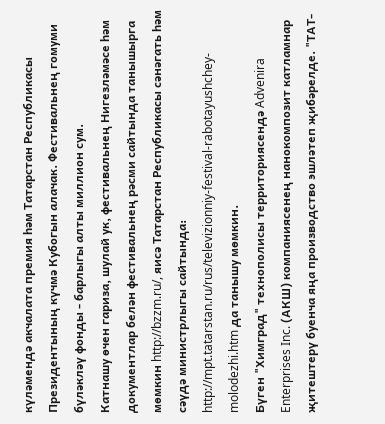күләмендә акчалата премия һәм Татарстан Республикасы Президентының күчмә Кубогын алачак. Фестивальнең гомуми бүләкләү фонды - барлыгы алты миллион сум.
Катнашу өчен гариза, шулай ук, фестивальнең Нигезләмәсе һәм документлар белән фестивальнең рәсми сайтында танышырга мөмкин http://bzzm.ru/, яисә Татарстан Республикасы сәнәгать һәм сәүдә министрлыгы сайтында: http://mpt.tatarstan.ru/rus/televizionniy-festival-rabotayushchey-molodezhi.htm да танышу мөмкин.
Бүген "Химград" технополисы территориясендә Advenira Enterprises Inc. (АКШ) компаниясенең нанокомпозит катламнар җитештерү буенча яңа производство эшләтеп җибәрелде. "ТАТ-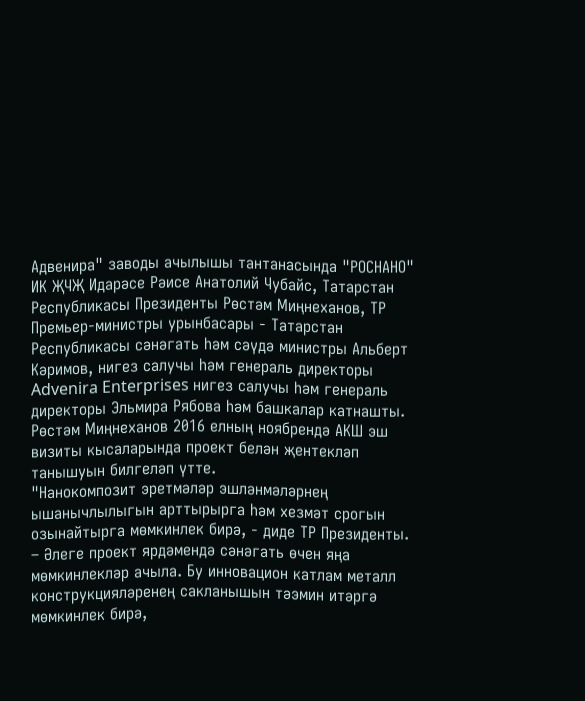Адвенира" заводы ачылышы тантанасында "РОСНАНО" ИК ҖЧҖ Идарәсе Рәисе Анатолий Чубайс, Татарстан Республикасы Президенты Рөстәм Миңнеханов, ТР Премьер-министры урынбасары - Татарстан Республикасы сәнәгать һәм сәүдә министры Альберт Кәримов, нигез салучы һәм генераль директоры Advenira Enterprises нигез салучы һәм генераль директоры Эльмира Рябова һәм башкалар катнашты.
Рөстәм Миңнеханов 2016 елның ноябрендә АКШ эш визиты кысаларында проект белән җентекләп танышуын билгеләп үтте.
"Нанокомпозит эретмәләр эшләнмәләрнең ышанычлылыгын арттырырга һәм хезмәт срогын озынайтырга мөмкинлек бирә, - диде ТР Президенты. – Әлеге проект ярдәмендә сәнәгать өчен яңа мөмкинлекләр ачыла. Бу инновацион катлам металл конструкцияләренең сакланышын тәэмин итәргә мөмкинлек бирә,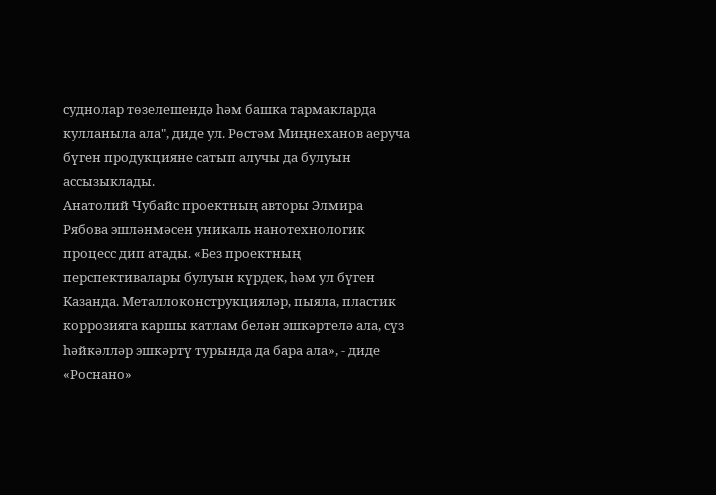суднолар төзелешендә һәм башка тармакларда кулланыла ала", диде ул. Рөстәм Миңнеханов аеруча бүген продукцияне сатып алучы да булуын ассызыклады.
Анатолий Чубайс проектның авторы Элмира Рябова эшләнмәсен уникаль нанотехнологик процесс дип атады. «Без проектның перспективалары булуын күрдек, һәм ул бүген Казанда. Металлоконструкцияләр, пыяла, пластик коррозияга каршы катлам белән эшкәртелә ала, сүз һәйкәлләр эшкәртү турында да бара ала», - диде «Роснано»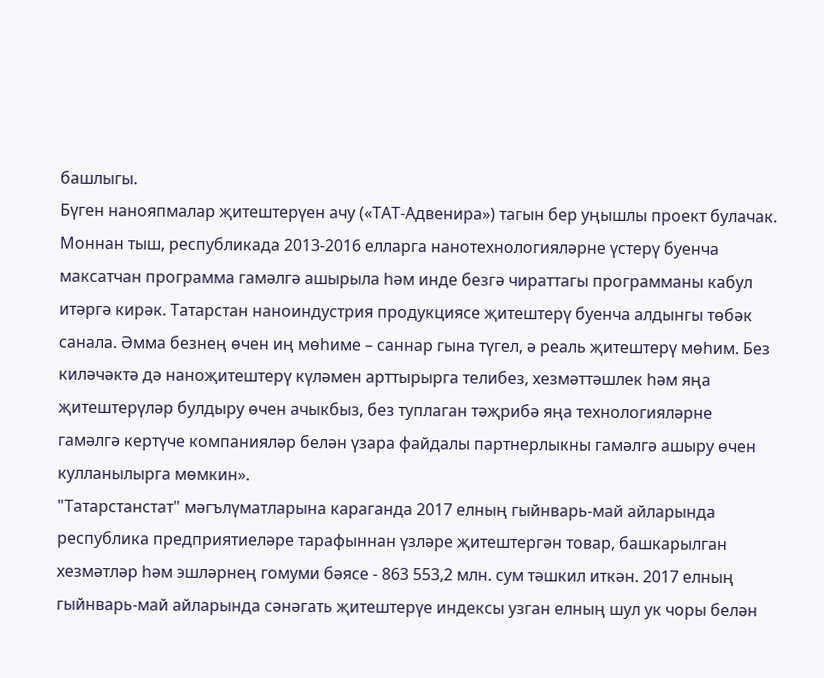башлыгы.
Бүген нанояпмалар җитештерүен ачу («ТАТ-Адвенира») тагын бер уңышлы проект булачак. Моннан тыш, республикада 2013-2016 елларга нанотехнологияләрне үстерү буенча максатчан программа гамәлгә ашырыла һәм инде безгә чираттагы программаны кабул итәргә кирәк. Татарстан наноиндустрия продукциясе җитештерү буенча алдынгы төбәк санала. Әмма безнең өчен иң мөһиме – саннар гына түгел, ә реаль җитештерү мөһим. Без киләчәктә дә наноҗитештерү күләмен арттырырга телибез, хезмәттәшлек һәм яңа җитештерүләр булдыру өчен ачыкбыз, без туплаган тәҗрибә яңа технологияләрне гамәлгә кертүче компанияләр белән үзара файдалы партнерлыкны гамәлгә ашыру өчен кулланылырга мөмкин».
"Татарстанстат" мәгълүматларына караганда 2017 елның гыйнварь-май айларында республика предприятиеләре тарафыннан үзләре җитештергән товар, башкарылган хезмәтләр һәм эшләрнең гомуми бәясе - 863 553,2 млн. сум тәшкил иткән. 2017 елның гыйнварь-май айларында сәнәгать җитештерүе индексы узган елның шул ук чоры белән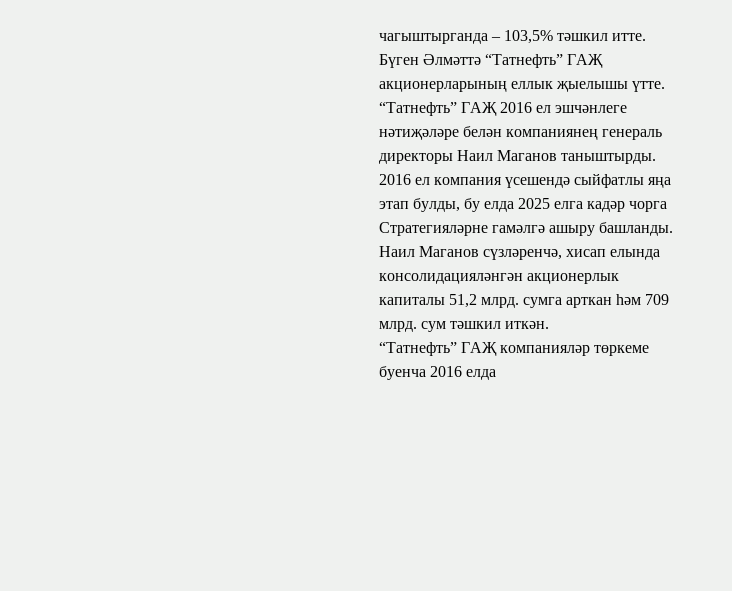чагыштырганда – 103,5% тәшкил итте.
Бүген Әлмәттә “Татнефть” ГАҖ акционерларының еллык җыелышы үтте. “Татнефть” ГАҖ 2016 ел эшчәнлеге нәтиҗәләре белән компаниянең генераль директоры Наил Маганов таныштырды.
2016 ел компания үсешендә сыйфатлы яңа этап булды, бу елда 2025 елга кадәр чорга Стратегияләрне гамәлгә ашыру башланды.
Наил Маганов сүзләренчә, хисап елында консолидацияләнгән акционерлык капиталы 51,2 млрд. сумга арткан һәм 709 млрд. сум тәшкил иткән.
“Татнефть” ГАҖ компанияләр төркеме буенча 2016 елда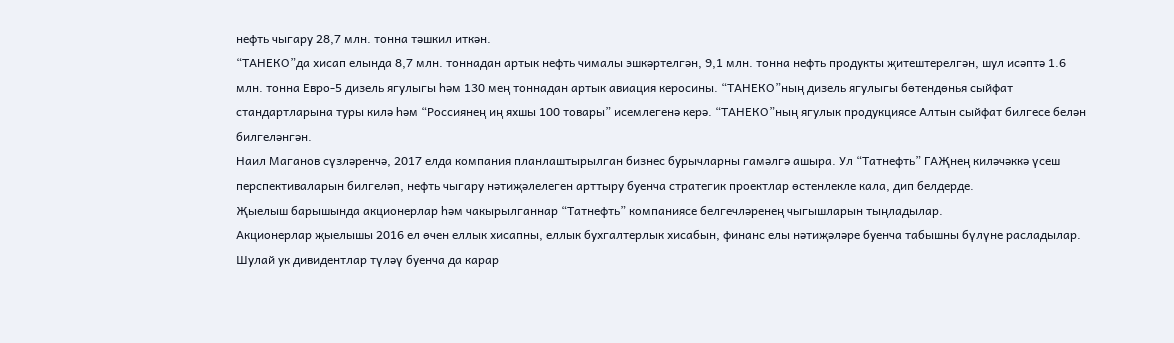нефть чыгару 28,7 млн. тонна тәшкил иткән.
“ТАНЕКО”да хисап елында 8,7 млн. тоннадан артык нефть чималы эшкәртелгән, 9,1 млн. тонна нефть продукты җитештерелгән, шул исәптә 1.6 млн. тонна Евро-5 дизель ягулыгы һәм 130 мең тоннадан артык авиация керосины. “ТАНЕКО”ның дизель ягулыгы бөтендөнья сыйфат стандартларына туры килә һәм “Россиянең иң яхшы 100 товары” исемлегенә керә. “ТАНЕКО”ның ягулык продукциясе Алтын сыйфат билгесе белән билгеләнгән.
Наил Маганов сүзләренчә, 2017 елда компания планлаштырылган бизнес бурычларны гамәлгә ашыра. Ул “Татнефть” ГАҖнең киләчәккә үсеш перспективаларын билгеләп, нефть чыгару нәтиҗәлелеген арттыру буенча стратегик проектлар өстенлекле кала, дип белдерде.
Җыелыш барышында акционерлар һәм чакырылганнар “Татнефть” компаниясе белгечләренең чыгышларын тыңладылар.
Акционерлар җыелышы 2016 ел өчен еллык хисапны, еллык бухгалтерлык хисабын, финанс елы нәтиҗәләре буенча табышны бүлүне расладылар. Шулай ук дивидентлар түләү буенча да карар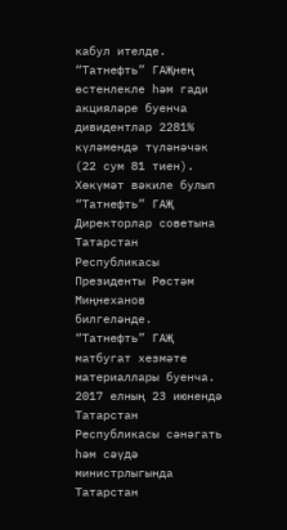кабул ителде. “Татнефть” ГАҖнең өстенлекле һәм гади акцияләре буенча дивидентлар 2281% күләмендә түләнәчәк (22 сум 81 тиен).
Хөкүмәт вәкиле булып “Татнефть” ГАҖ Директорлар советына Татарстан Республикасы Президенты Рөстәм Миңнеханов билгеләнде.
“Татнефть” ГАҖ матбугат хезмәте материаллары буенча.
2017 елның 23 июнендә Татарстан Республикасы сәнәгать һәм сәүдә министрлыгында Татарстан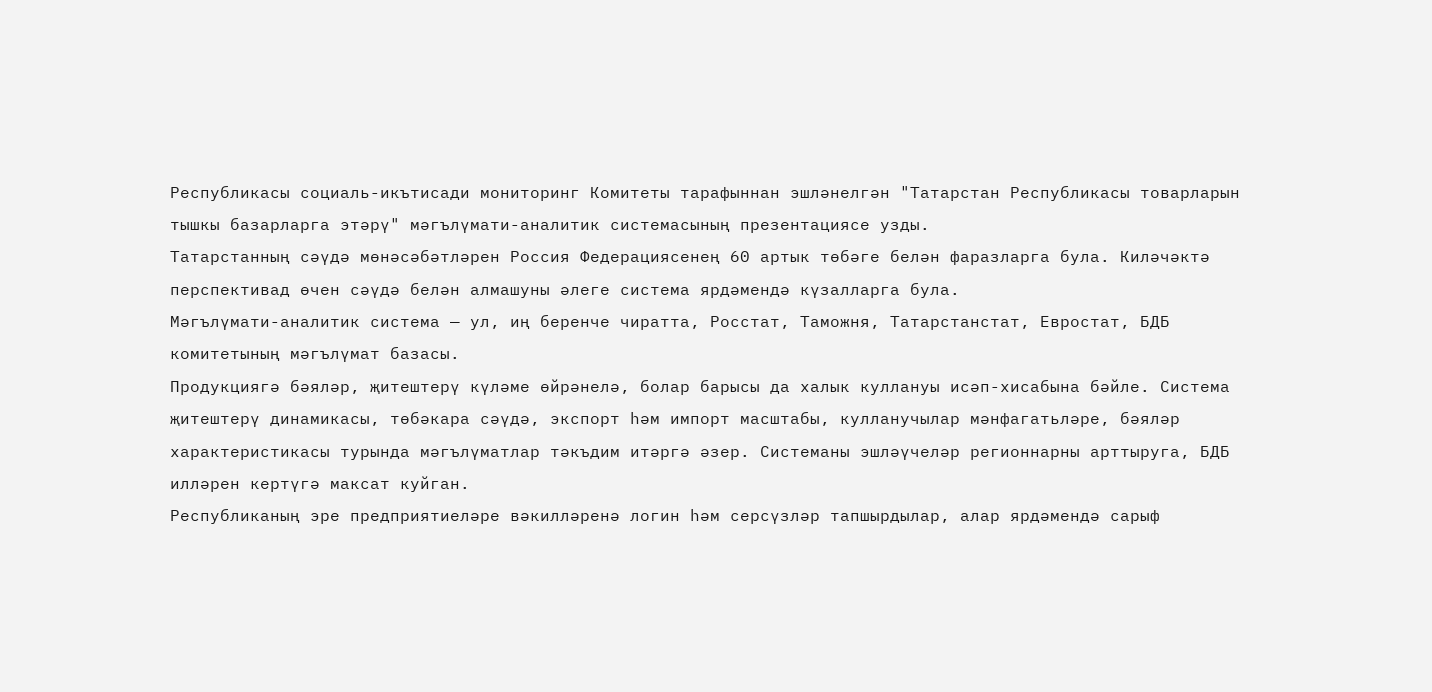Республикасы социаль-икътисади мониторинг Комитеты тарафыннан эшләнелгән "Татарстан Республикасы товарларын тышкы базарларга этәрү" мәгълүмати-аналитик системасының презентациясе узды.
Татарстанның сәүдә мөнәсәбәтләрен Россия Федерациясенең 60 артык төбәге белән фаразларга була. Киләчәктә перспективад өчен сәүдә белән алмашуны әлеге система ярдәмендә күзалларга була.
Мәгълүмати-аналитик система — ул, иң беренче чиратта, Росстат, Таможня, Татарстанстат, Евростат, БДБ комитетының мәгълүмат базасы.
Продукциягә бәяләр, җитештерү күләме өйрәнелә, болар барысы да халык куллануы исәп-хисабына бәйле. Система җитештерү динамикасы, төбәкара сәүдә, экспорт һәм импорт масштабы, кулланучылар мәнфагатьләре, бәяләр характеристикасы турында мәгълүматлар тәкъдим итәргә әзер. Системаны эшләүчеләр регионнарны арттыруга, БДБ илләрен кертүгә максат куйган.
Республиканың эре предприятиеләре вәкилләренә логин һәм серсүзләр тапшырдылар, алар ярдәмендә сарыф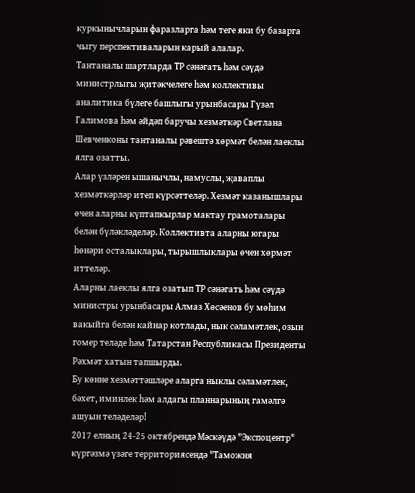куркынычларын фаразларга һәм теге яки бу базарга чыгу перспективаларын карый алалар.
Тантаналы шартларда ТР сәнәгать һәм сәүдә министрлыгы җитәкчелеге һәм коллективы аналитика бүлеге башлыгы урынбасары Гүзәл Галимова һәм әйдәп баручы хезмәткәр Светлана Шевченконы тантаналы рәвештә хөрмәт белән лаеклы ялга озатты.
Алар үзләрен ышанычлы, намуслы, җаваплы хезмәткәрләр итеп күрсәттеләр. Хезмәт казанышлары өчен аларны күптапкырлар мактау грамоталары белән бүләкләделәр. Коллективта аларны югары һөнәри осталыклары, тырышлыклары өчен хөрмәт иттеләр.
Аларны лаеклы ялга озатып ТР сәнәгать һәм сәүдә министры урынбасары Алмаз Хөсәенов бу мөһим вакыйга белән кайнар котлады, нык сәламәтлек, озын гомер теләде һәм Татарстан Республикасы Президенты Рәхмәт хатын тапшырды.
Бу көнне хезмәттәшләре аларга ныклы сәламәтлек, бәхет, иминлек һәм алдагы планнарының гамәлгә ашуын теләделәр!
2017 елның 24-25 октябрендә Мәскәүдә "Экспоцентр" күргәзмә үзәге территориясендә "Таможня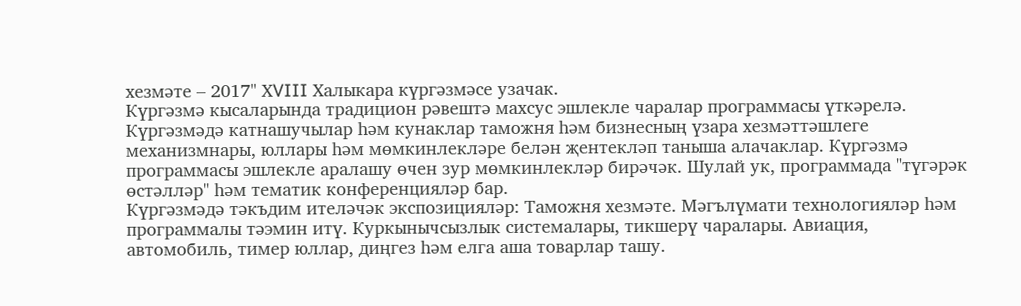хезмәте – 2017" ХVIII Халыкара күргәзмәсе узачак.
Күргәзмә кысаларында традицион рәвештә махсус эшлекле чаралар программасы үткәрелә.
Күргәзмәдә катнашучылар һәм кунаклар таможня һәм бизнесның үзара хезмәттәшлеге механизмнары, юллары һәм мөмкинлекләре белән җентекләп таныша алачаклар. Күргәзмә программасы эшлекле аралашу өчен зур мөмкинлекләр бирәчәк. Шулай ук, программада "түгәрәк өстәлләр" һәм тематик конференцияләр бар.
Күргәзмәдә тәкъдим ителәчәк экспозицияләр: Таможня хезмәте. Мәгълүмати технологияләр һәм программалы тәэмин итү. Куркынычсызлык системалары, тикшерү чаралары. Авиация, автомобиль, тимер юллар, диңгез һәм елга аша товарлар ташу.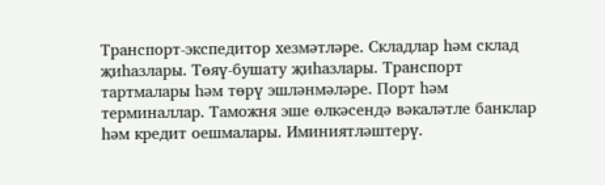Транспорт-экспедитор хезмәтләре. Складлар һәм склад җиһазлары. Төяү-бушату җиһазлары. Транспорт тартмалары һәм төрү эшләнмәләре. Порт һәм терминаллар. Таможня эше өлкәсендә вәкаләтле банклар һәм кредит оешмалары. Иминиятләштерү.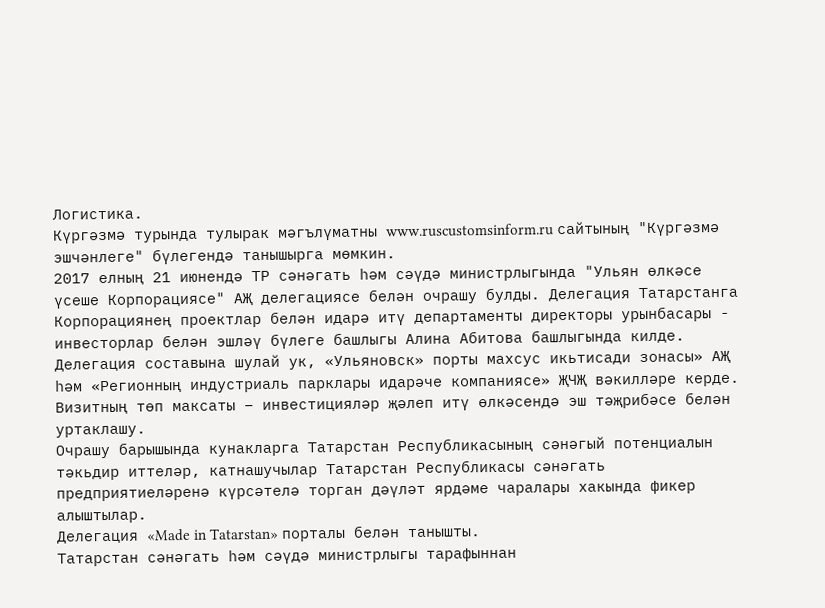Логистика.
Күргәзмә турында тулырак мәгълүматны www.ruscustomsinform.ru сайтының "Күргәзмә эшчәнлеге" бүлегендә танышырга мөмкин.
2017 елның 21 июнендә ТР сәнәгать һәм сәүдә министрлыгында "Ульян өлкәсе үсеше Корпорациясе" АҖ делегациясе белән очрашу булды. Делегация Татарстанга Корпорациянең проектлар белән идарә итү департаменты директоры урынбасары - инвесторлар белән эшләү бүлеге башлыгы Алина Абитова башлыгында килде. Делегация составына шулай ук, «Ульяновск» порты махсус икьтисади зонасы» АҖ һәм «Регионның индустриаль парклары идарәче компаниясе» ҖЧҖ вәкилләре керде.
Визитның төп максаты – инвестицияләр җәлеп итү өлкәсендә эш тәҗрибәсе белән уртаклашу.
Очрашу барышында кунакларга Татарстан Республикасының сәнәгый потенциалын тәкьдир иттеләр, катнашучылар Татарстан Республикасы сәнәгать предприятиеләренә күрсәтелә торган дәүләт ярдәме чаралары хакында фикер алыштылар.
Делегация «Made in Tatarstan» порталы белән танышты.
Татарстан сәнәгать һәм сәүдә министрлыгы тарафыннан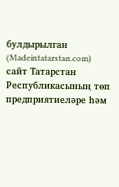булдырылган (Madeintatarstan.com) сайт Татарстан Республикасының төп предприятиеләре һәм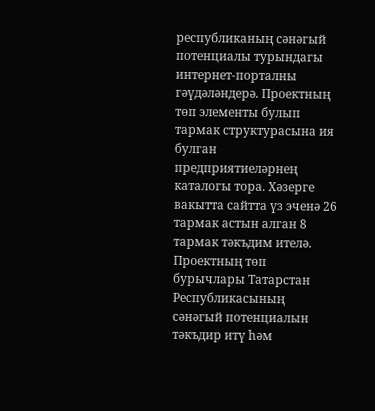республиканың сәнәгый потенциалы турындагы интернет-порталны гәүдәләндерә. Проектның төп элементы булып тармак структурасына ия булган предприятиеләрнең каталогы тора. Хәзерге вакытта сайтта үз эченә 26 тармак астын алган 8 тармак тәкъдим ителә. Проектның төп бурычлары Татарстан Республикасының сәнәгый потенциалын тәкъдир итү һәм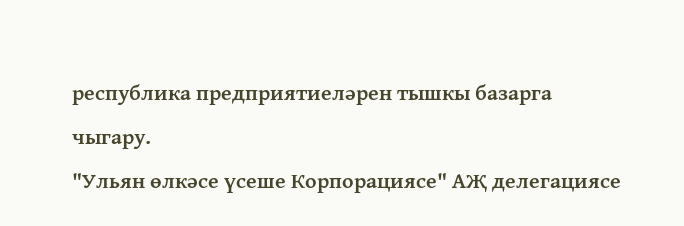республика предприятиеләрен тышкы базарга чыгару.
"Ульян өлкәсе үсеше Корпорациясе" АҖ делегациясе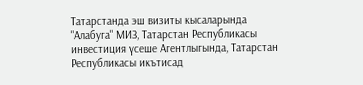Татарстанда эш визиты кысаларында "Алабуга" МИЗ, Татарстан Республикасы инвестиция үсеше Агентлыгында, Татарстан Республикасы икътисад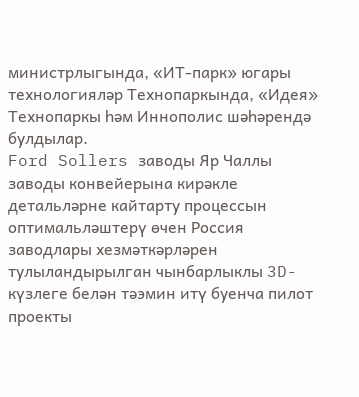министрлыгында, «ИТ-парк» югары технологияләр Технопаркында, «Идея» Технопаркы һәм Иннополис шәһәрендә булдылар.
Ford Sollers заводы Яр Чаллы заводы конвейерына кирәкле детальләрне кайтарту процессын оптимальләштерү өчен Россия заводлары хезмәткәрләрен тулыландырылган чынбарлыклы 3D-күзлеге белән тәэмин итү буенча пилот проекты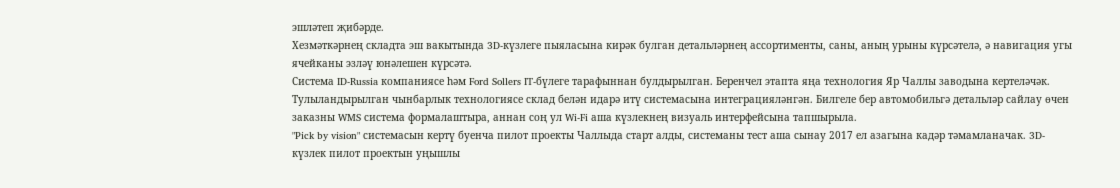эшләтеп җибәрде.
Хезмәткәрнең складта эш вакытында 3D-күзлеге пыяласына кирәк булган детальләрнең ассортименты, саны, аның урыны күрсәтелә, ә навигация угы ячейканы эзләү юнәлешен күрсәтә.
Система ID-Russia компаниясе һәм Ford Sollers IT-бүлеге тарафыннан булдырылган. Беренчел этапта яңа технология Яр Чаллы заводына кертеләчәк.
Тулыландырылган чынбарлык технологиясе склад белән идарә итү системасына интеграцияләнгән. Билгеле бер автомобильгә детальләр сайлау өчен заказны WMS система формалаштыра, аннан соң ул Wi-Fi аша күзлекнең визуаль интерфейсына тапшырыла.
"Pick by vision" системасын кертү буенча пилот проекты Чаллыда старт алды, системаны тест аша сынау 2017 ел азагына кадәр тәмамланачак. 3D-күзлек пилот проектын уңышлы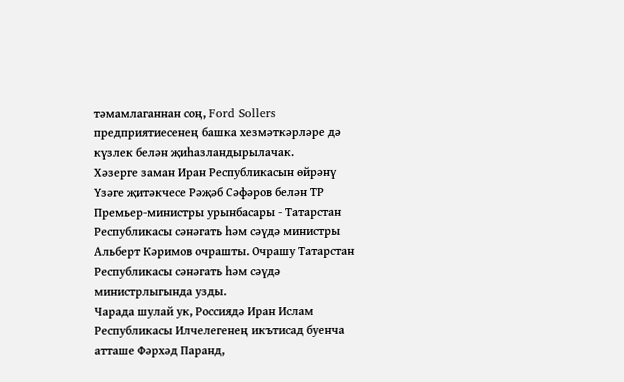тәмамлаганнан соң, Ford Sollers предприятиесенең башка хезмәткәрләре дә күзлек белән җиһазландырылачак.
Хәзерге заман Иран Республикасын өйрәнү Үзәге җитәкчесе Рәҗәб Сәфәров белән ТР Премьер-министры урынбасары - Татарстан Республикасы сәнәгать һәм сәүдә министры Альберт Кәримов очрашты. Очрашу Татарстан Республикасы сәнәгать һәм сәүдә министрлыгында узды.
Чарада шулай ук, Россиядә Иран Ислам Республикасы Илчелегенең икътисад буенча атташе Фәрхәд Паранд,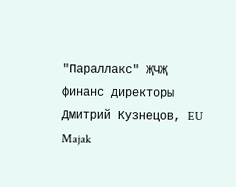"Параллакс" ҖЧҖ финанс директоры Дмитрий Кузнецов, EU Majak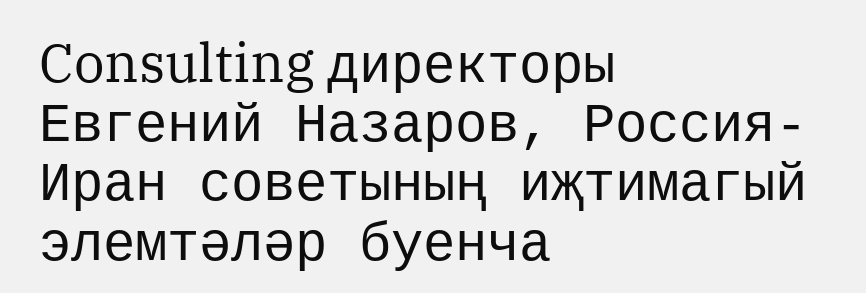Consulting директоры Евгений Назаров, Россия-Иран советының иҗтимагый элемтәләр буенча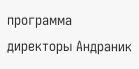программа директоры Андраник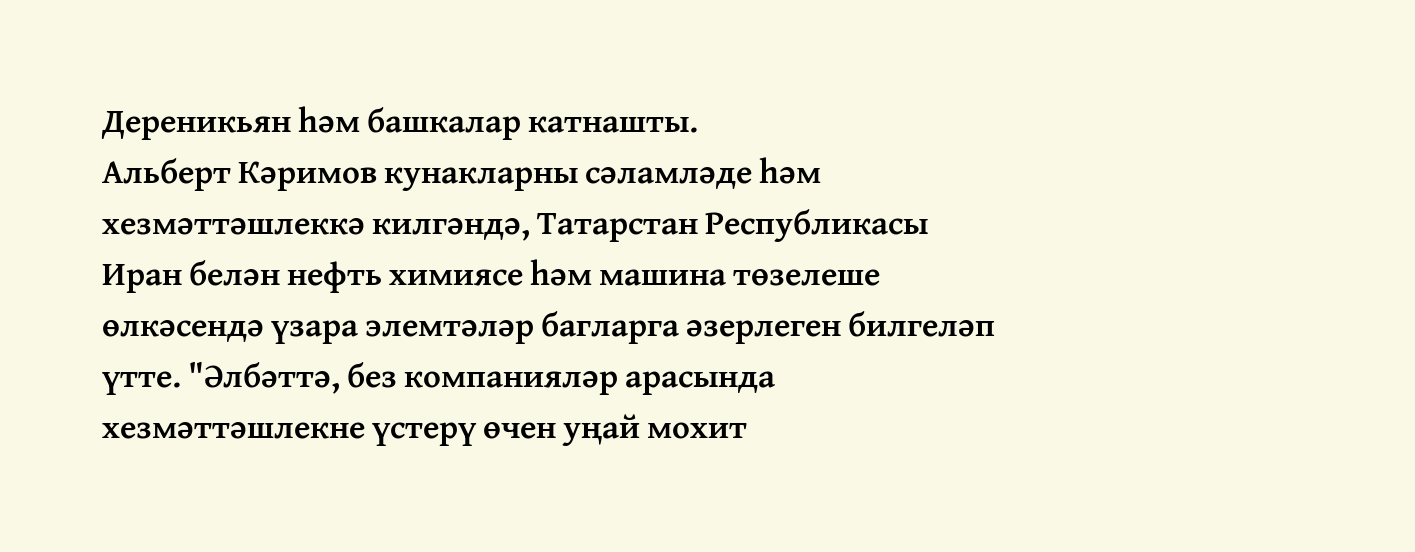Дереникьян һәм башкалар катнашты.
Альберт Кәримов кунакларны сәламләде һәм хезмәттәшлеккә килгәндә, Татарстан Республикасы Иран белән нефть химиясе һәм машина төзелеше өлкәсендә үзара элемтәләр багларга әзерлеген билгеләп үтте. "Әлбәттә, без компанияләр арасында хезмәттәшлекне үстерү өчен уңай мохит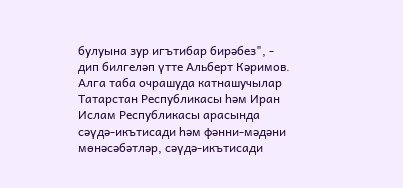булуына зур игътибар бирәбез", - дип билгеләп үтте Альберт Кәримов.
Алга таба очрашуда катнашучылар Татарстан Республикасы һәм Иран Ислам Республикасы арасында сәүдә-икътисади һәм фәнни-мәдәни мөнәсәбәтләр, сәүдә-икътисади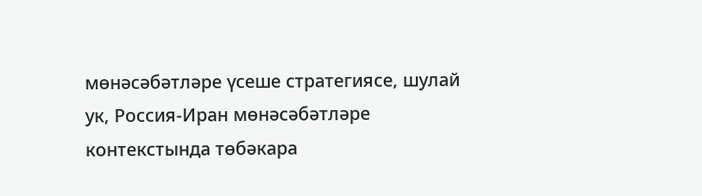мөнәсәбәтләре үсеше стратегиясе, шулай ук, Россия-Иран мөнәсәбәтләре контекстында төбәкара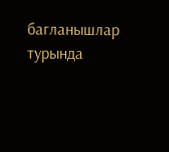багланышлар турында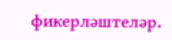фикерләштеләр.